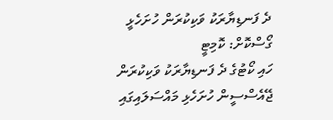ދެ ފަނޑިޔާރަކު ވަކިކުރަން ހުށަހެޅީ ގޯސްކޮށް: ކޮމިޓީ
ހައި ކޯޓުގެ ދެ ފަނޑިޔާރަކު ވަކިކުރަން ޖޭއެސްސީން ހުށަހެޅި މައްސަލައިގައި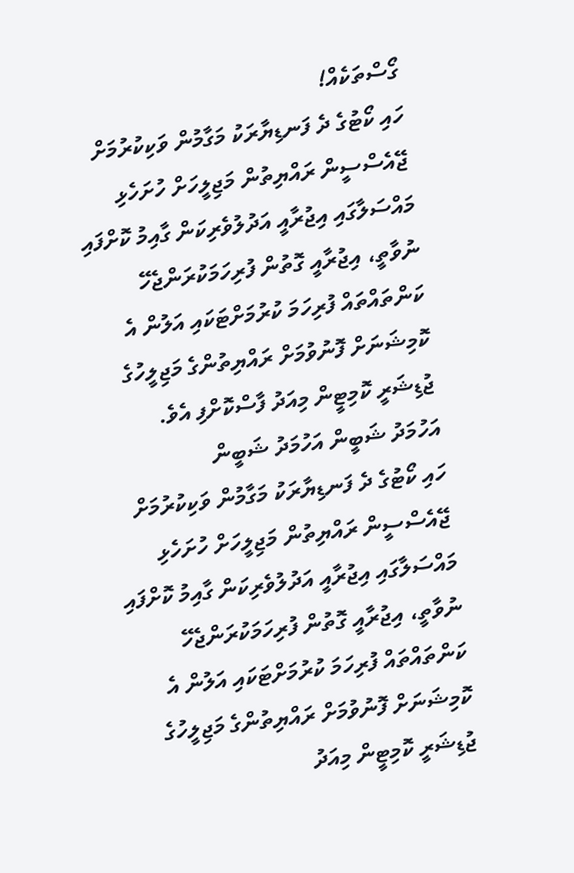ގޯސްތަކެއް!
ހައި ކޯޓުގެ ދެ ފަނޑިޔާރަކު މަގާމުން ވަކިކުރުމަށް ޖޭއެސްސީން ރައްޔިތުން މަޖިލީހަށް ހުށަހެޅި މައްސަލާގައި އިޖުރާއީ އަދުލުވެރިކަން ގާއިމު ކޮށްފައި ނުވާތީ، އިޖުރާއީ ގޮތުން ފުރިހަމަކުރަންޖެހޭ ކަންތައްތައް ފުރިހަމަ ކުރުމަށްޓަކައި އަލުން އެ ކޮމިޝަނަށް ފޮނުވުމަށް ރައްޔިތުންގެ މަޖިލީހުގެ ޖުޑިޝަރީ ކޮމިޓީން މިއަދު ފާސްކޮށްފި އެވެ.
އަހުމަދު ޝަބީން އަހުމަދު ޝަބީން
ހައި ކޯޓުގެ ދެ ފަނޑިޔާރަކު މަގާމުން ވަކިކުރުމަށް ޖޭއެސްސީން ރައްޔިތުން މަޖިލީހަށް ހުށަހެޅި މައްސަލާގައި އިޖުރާއީ އަދުލުވެރިކަން ގާއިމު ކޮށްފައި ނުވާތީ، އިޖުރާއީ ގޮތުން ފުރިހަމަކުރަންޖެހޭ ކަންތައްތައް ފުރިހަމަ ކުރުމަށްޓަކައި އަލުން އެ ކޮމިޝަނަށް ފޮނުވުމަށް ރައްޔިތުންގެ މަޖިލީހުގެ ޖުޑިޝަރީ ކޮމިޓީން މިއަދު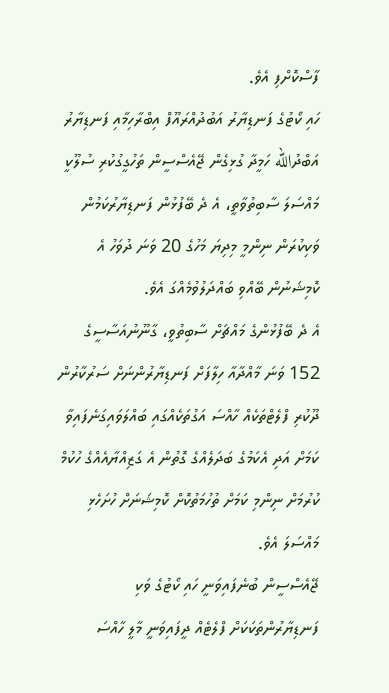ފާސްކޮށްފި އެވެ.
ހައި ކޯޓުގެ ފަނޑިޔާރު އަބުދުއްރައޫފް އިބްރާހިމާއި ފަނޑިޔާރު އަބްދުالله ހަމީދާ ގުޅިގެން ޖޭއެސްސީން ތަހުގީގުކުރި ސުލޫކީ މައްސަލަ ސާބިތުވާތީ، އެ ދެ ބޭފުޅުން ފަނޑިޔާރުކަމުން ވަކިކުރަން ނިންމީ މިދިޔަ މަހުގެ 20 ވަނަ ދުވަހު އެ ކޮމިޝަނުން ބޭއްވި ބައްދަލުވުމެއްގަ އެވެ.
އެ ދެ ބޭފުޅުންގެ މައްޗަށް ސާބިތުވީ، ގާނޫނުއަސާސީގެ 152 ވަނަ މާއްދާއާ ހިލާފަށް ފަނޑިޔާރުންނަށް ސަރުކާރުން ދޫކުރި ފްލެޓްތަކެއް ހާއްސަ އަގުތަކެއްގައި ބައްލަވައިގަނެފައިވާ ކަމަށް އަދި އެކަމުގެ ބަދަލެއްގެ ގޮތުން އެ ގަޒިއްޔާއެއްގެ ހުކުމް ކުރުމަށް ނިންމި ކަމަށް ތުހުމަތުކޮށް ކޮމިޝަނަށް ހުށަހެޅި މައްސަލަ އެވެ.
ޖޭއެސްސީން ބުނެފައިވަނީ ހައި ކޯޓުގެ ވަކި ފަނޑިޔާރުންތަކަކަށް ފްލެޓެއް ދީފައިވަނީ މާލީ ހާއްސަ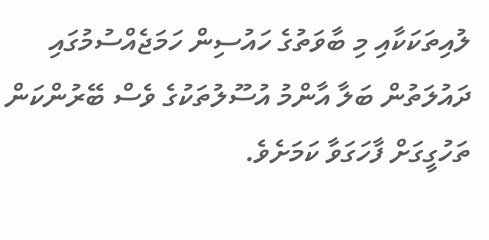ލުއިތަކަކާއި މި ބާވަތުގެ ހައުސިން ހަމަޖެއްސުމުގައި ދައުލަތުން ބަލާ އާންމު އުސޫލުތަކުގެ ވެސް ބޭރުންކަން ތަހުގީގަށް ފާހަގަވާ ކަމަށެވެ.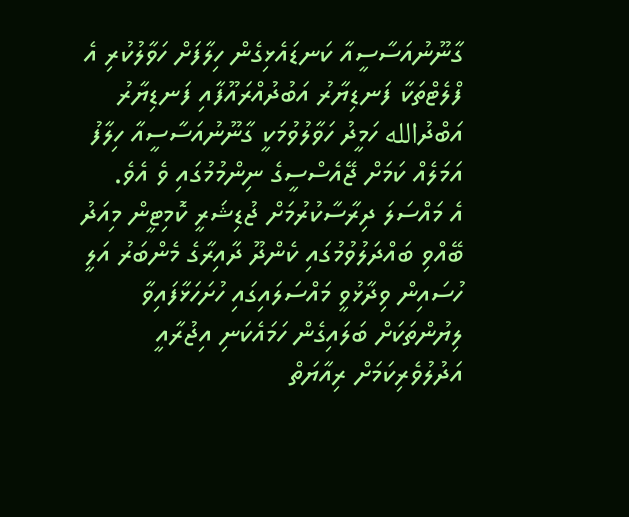ގާނޫނުއަސާސީއާ ކަނޑައެޅިގެން ހިލާފަށް ހަވާލުކުރި އެ ފްލެޓްތަކާ ފަނޑިޔާރު އަބުދުއްރައޫފާއި ފަނޑިޔާރު އަބްދުالله ހަމީދު ހަވާލުވުމަކީ ގާނޫނުއަސާސީއާ ހިލާފު އަމަލެއް ކަމަށް ޖޭއެސްސީގެ ނިންމުމުގައި ވެ އެވެ.
އެ މައްސަލަ ދިރާސާކުރުމަށް ޖުޑިޝަރީ ކޮމިޓީން މިއަދު ބޭއްވި ބައްދަލުވުމުގައި ކެންދޫ ދާއިރާގެ މެންބަރު އަލީ ހުސައިން ވިދާޅުވީ މައްސަލައިގައި ހުށަހަޅާފައިވާ ލިޔުންތަކަށް ބަލައިގެން ހަމައެކަނި އިޖުރާއީ އަދުލުވެރިކަމަށް ރިއާޔަތް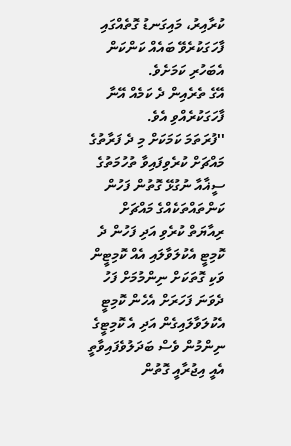ކުރާއިރު، މައިގަނޑު ގޮތެއްގައި ފާހަގަކުރެވޭ ބައެއް ކަންކަން އެބަހުރި ކަމަށެވެ.
އޭގެ ތެރެއިން ދެ ކަމެއް އޭނާ ފާހަގަކުރެއްވި އެވެ.
''ފުރަތަމަ ކަމަކަށް މި ދެ ފަރާތުގެ މައްޗަށް ކުރެވިފައިވާ ތުހުމަތުގެ ސީޣާއާ ނުގުޅޭ ގޮތުން ފަހުން ކަންތައްތަކެއްގެ މައްޗަށް ރިއާޔަތް ކުރެވި އަދި ފަހުން ދެ ކޮމިޓީ އެކުލަވާލައި އެއް ކޮމިޓީން ވަކި ގޮތަކަށް ނިންމުމަށް ފަހު ދެވަނަ ފަހަރަށް އެހެން ކޮމިޓީ އެކުލަވާލައިގެން އަދި އެ ކޮމިޓީގެ ނިންމުން ވެސް ބަދަލުވެފައިވާތީ އެއީ އިޖުރާއީ ގޮތުން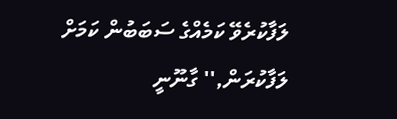ލަފާކުރެވޭ ކަމެއްގެ ސަބަބުން ކަމަށް ލަފާކުރަން,'' ގާނޫނީ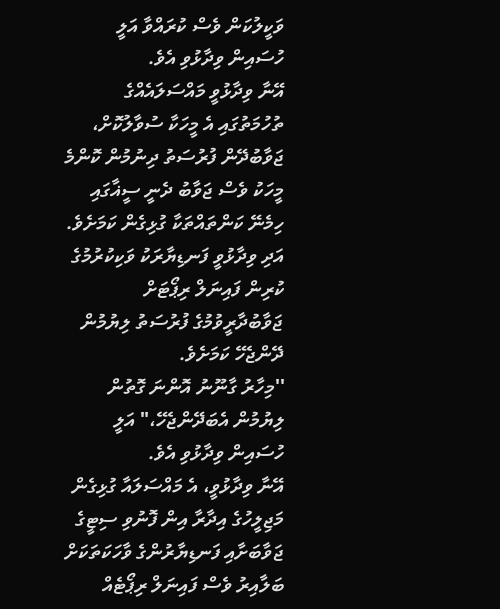ވަކީލުކަން ވެސް ކުރައްވާ އަލީ ހުސައިން ވިދާޅުވި އެވެ.
އޭނާ ވިދާޅުވީ މައްސަލައެއްގެ ތުހުމަތުގައި އެ މީހަކާ ސުވާލުކޮށް، ޖަވާބުދޭން ފުރުސަތު ދިނުމުން ކޮންމެ މީހަކު ވެސް ޖަވާބު ދެނީ ސީޣާގައި ހިމެނޭ ކަންތައްތަކާ ގުޅިގެން ކަމަށެވެ. އަދި ވިދާޅުވީ ފަނޑިޔާރަކު ވަކިކުރުމުގެ ކުރިން ފައިނަލް ރިޕޯޓަށް ޖަވާބުދާރީވުމުގެ ފުރުސަތު ލިޔުމުން ދޭންޖެހޭ ކަމަށެވެ.
''މިހާރު ގާނޫނު އޮންނަ ގޮތުން ލިޔުމުން އެބަދޭންޖެހޭ،" އަލީ ހުސައިން ވިދާޅުވި އެވެ.
އޭނާ ވިދާޅުވީ، އެ މައްސަލައާ ގުޅިގެން މަޖިލީހުގެ އިދާރާ އިން ފޮނުވި ސިޓީގެ ޖަވާބަށާއި ފަނޑިޔާރުންގެ ވާހަކަތަކަށް ބަލާއިރު ވެސް ފައިނަލް ރިޕޯޓެއް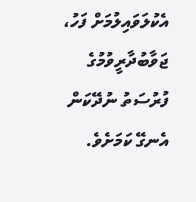އެކުލަވައިލުމަށް ފަހު، ޖަވާބުދާރީވުމުގެ ފުރުސަތު ނުދޭކަން އެނގޭ ކަމަށެވެ.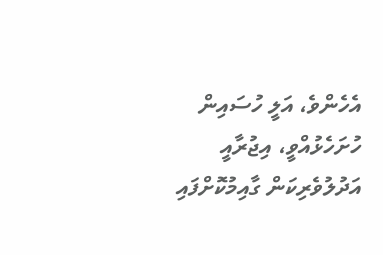އެހެންވެ، އަލީ ހުސައިން ހުށަހެޅުއްވީ، އިޖުރާއީ އަދުލުވެރިކަން ގާއިމުކޮށްފައި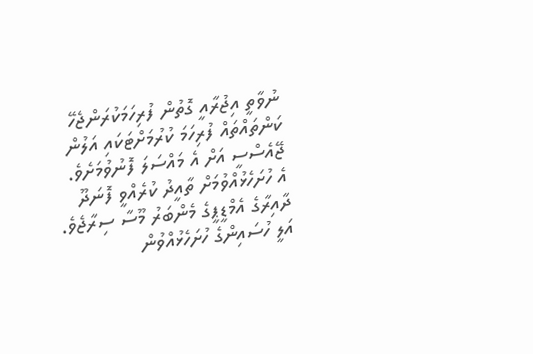ނުވާތީ އިޖުރާއީ ގޮތުން ފުރިހަމަކުރަންޖެހޭ ކަންތައްތައް ފުރިހަމަ ކުރުމަށްޓަކައި އަލުން ޖޭއެސްސީ އަށް އެ މައްސަލަ ފޮނުވުމަށެވެ. އެ ހުށަހެޅުއްވުމަށް ތާއީދު ކުރެއްވީ ފޮނަދޫ ދާއިރާގެ އެމްޑީޕީގެ މެންބަރު މޫސާ ސިރާޖެވެ.
އަލީ ހުސައިންގެ ހުށަހެޅުއްވުން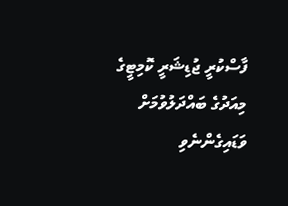ފާސްކުރީ ޖުޑިޝަރީ ކޮމިޓީގެ މިއަދުގެ ބައްދަލުވުމަށް ވަޑައިގެންނެވި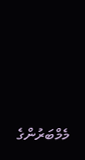މެމްބަރުންގެ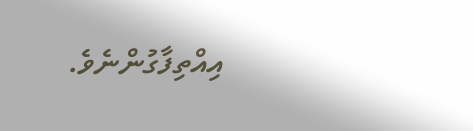އިއްތިފާގުންނެވެ.